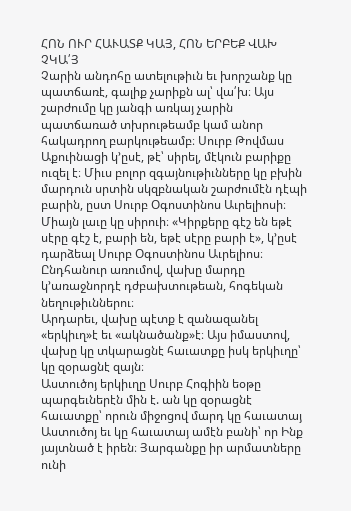ՀՈՆ ՈՒՐ ՀԱՒԱՏՔ ԿԱՅ, ՀՈՆ ԵՐԲԵՔ ՎԱԽ ՉԿԱ՛Յ
Չարին անդոհը ատելութիւն եւ խորշանք կը պատճառէ, գալիք չարիքն ալ՝ վա՛խ։ Այս շարժումը կը յանգի առկայ չարին պատճառած տխրութեամբ կամ անոր հակադրող բարկութեամբ։ Սուրբ Թովմաս Աքուինացի կ՚ըսէ, թէ՝ սիրել, մէկուն բարիքը ուզել է։ Միւս բոլոր զգայնութիւնները կը բխին մարդուն սրտին սկզբնական շարժումէն դէպի բարին, ըստ Սուրբ Օգոստինոս Աւրելիոսի։ Միայն լաւը կը սիրուի։ «Կիրքերը գէշ են եթէ սէրը գէշ է, բարի են, եթէ սէրը բարի է», կ՚ըսէ դարձեալ Սուրբ Օգոստինոս Աւրելիոս։
Ընդհանուր առումով, վախը մարդը կ՚առաջնորդէ դժբախտութեան, հոգեկան նեղութիւններու։
Արդարեւ, վախը պէտք է զանազանել «երկիւղ»է եւ «ակնածանք»է։ Այս իմաստով, վախը կը տկարացնէ հաւատքը իսկ երկիւղը՝ կը զօրացնէ զայն։
Աստուծոյ երկիւղը Սուրբ Հոգիին եօթը պարգեւներէն մին է. ան կը զօրացնէ հաւատքը՝ որուն միջոցով մարդ կը հաւատայ Աստուծոյ եւ կը հաւատայ ամէն բանի՝ որ Ինք յայտնած է իրեն։ Յարգանքը իր արմատները ունի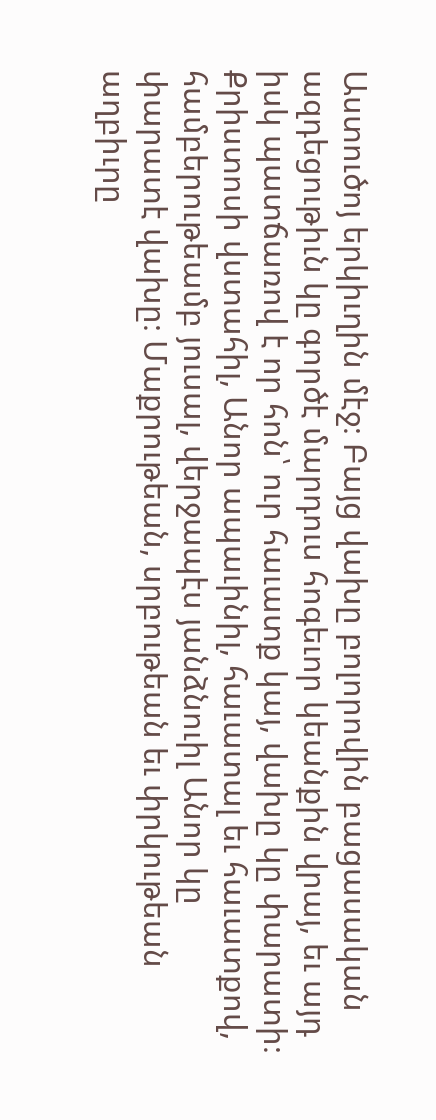Աստուծոյ երկիւղին մէջ։ Բայց վախը բոլորովին բացասական ազդեցութիւն կը գործէ մարդուս հոգեւոր կեանքին վրայ, եւ այդ իսկ պատճառով է որ հոն՝ ուր հաւատք կայ, վախը կը փարատի։
Քրիստոսի վստահիլ, Անոր ապաւինիլ, հաւատալ եւ հաւատքով, համբերութեամբ յուսալ, վերջապէս յանձնուիլ Անոր կը փարատէ վախը։ Մաքրութեան, սրբութեան եւ փրկութեան աղբիւրը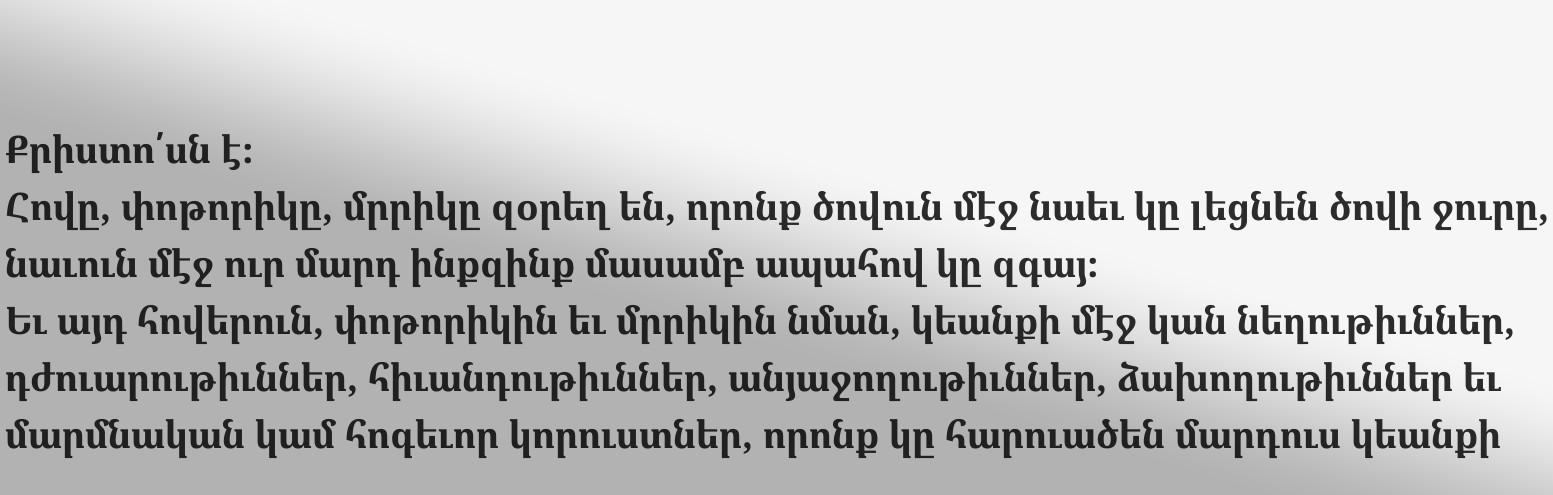Քրիստո՛սն է։
Հովը, փոթորիկը, մրրիկը զօրեղ են, որոնք ծովուն մէջ նաեւ կը լեցնեն ծովի ջուրը, նաւուն մէջ ուր մարդ ինքզինք մասամբ ապահով կը զգայ։
Եւ այդ հովերուն, փոթորիկին եւ մրրիկին նման, կեանքի մէջ կան նեղութիւններ, դժուարութիւններ, հիւանդութիւններ, անյաջողութիւններ, ձախողութիւններ եւ մարմնական կամ հոգեւոր կորուստներ, որոնք կը հարուածեն մարդուս կեանքի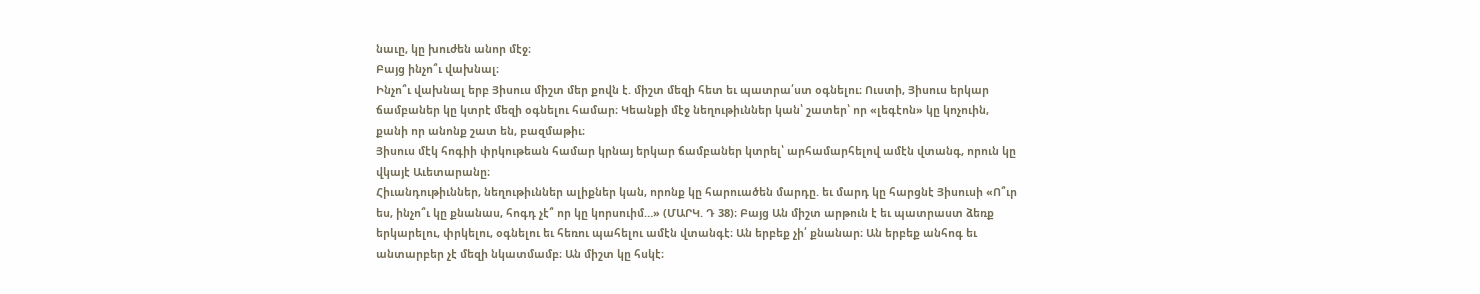նաւը, կը խուժեն անոր մէջ։
Բայց ինչո՞ւ վախնալ։
Ինչո՞ւ վախնալ երբ Յիսուս միշտ մեր քովն է. միշտ մեզի հետ եւ պատրա՛ստ օգնելու։ Ուստի, Յիսուս երկար ճամբաներ կը կտրէ մեզի օգնելու համար։ Կեանքի մէջ նեղութիւններ կան՝ շատեր՝ որ «լեգէոն» կը կոչուին, քանի որ անոնք շատ են, բազմաթիւ։
Յիսուս մէկ հոգիի փրկութեան համար կրնայ երկար ճամբաներ կտրել՝ արհամարհելով ամէն վտանգ, որուն կը վկայէ Աւետարանը։
Հիւանդութիւններ, նեղութիւններ ալիքներ կան, որոնք կը հարուածեն մարդը. եւ մարդ կը հարցնէ Յիսուսի «Ո՞ւր ես, ինչո՞ւ կը քնանաս, հոգդ չէ՞ որ կը կորսուիմ…» (ՄԱՐԿ. Դ 38)։ Բայց Ան միշտ արթուն է եւ պատրաստ ձեռք երկարելու, փրկելու, օգնելու եւ հեռու պահելու ամէն վտանգէ։ Ան երբեք չի՛ քնանար։ Ան երբեք անհոգ եւ անտարբեր չէ մեզի նկատմամբ։ Ան միշտ կը հսկէ։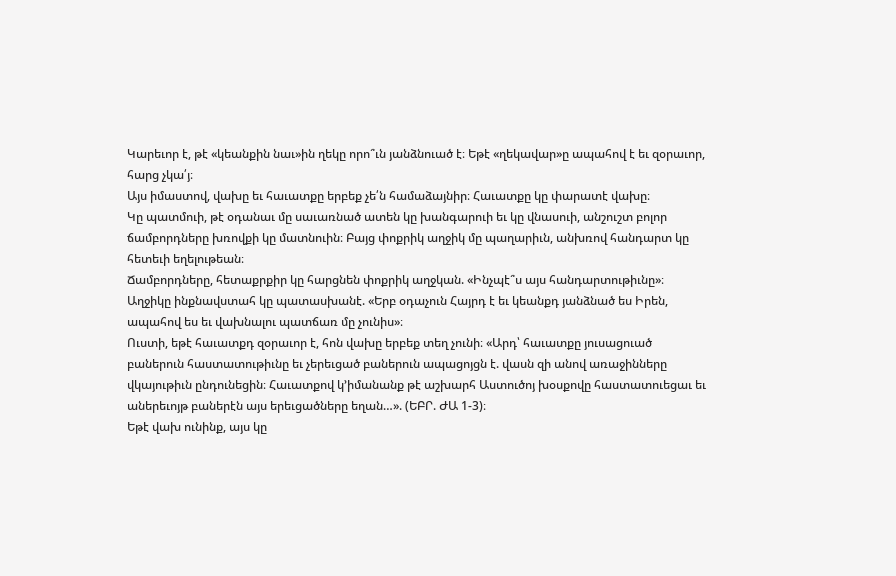Կարեւոր է, թէ «կեանքին նաւ»ին ղեկը որո՞ւն յանձնուած է։ Եթէ «ղեկավար»ը ապահով է եւ զօրաւոր, հարց չկա՛յ։
Այս իմաստով, վախը եւ հաւատքը երբեք չե՛ն համաձայնիր։ Հաւատքը կը փարատէ վախը։
Կը պատմուի, թէ օդանաւ մը սաւառնած ատեն կը խանգարուի եւ կը վնասուի, անշուշտ բոլոր ճամբորդները խռովքի կը մատնուին։ Բայց փոքրիկ աղջիկ մը պաղարիւն, անխռով հանդարտ կը հետեւի եղելութեան։
Ճամբորդները, հետաքրքիր կը հարցնեն փոքրիկ աղջկան. «Ինչպէ՞ս այս հանդարտութիւնը»։
Աղջիկը ինքնավստահ կը պատասխանէ. «Երբ օդաչուն Հայրդ է եւ կեանքդ յանձնած ես Իրեն, ապահով ես եւ վախնալու պատճառ մը չունիս»։
Ուստի, եթէ հաւատքդ զօրաւոր է, հոն վախը երբեք տեղ չունի։ «Արդ՝ հաւատքը յուսացուած բաներուն հաստատութիւնը եւ չերեւցած բաներուն ապացոյցն է. վասն զի անով առաջինները վկայութիւն ընդունեցին։ Հաւատքով կ՚իմանանք թէ աշխարհ Աստուծոյ խօսքովը հաստատուեցաւ եւ աներեւոյթ բաներէն այս երեւցածները եղան…». (ԵԲՐ. ԺԱ 1-3)։
Եթէ վախ ունինք, այս կը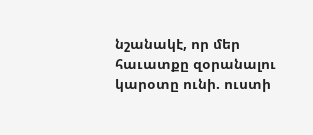նշանակէ, որ մեր հաւատքը զօրանալու կարօտը ունի. ուստի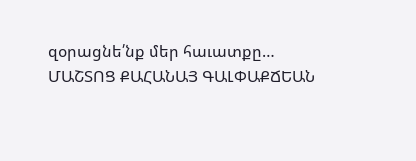զօրացնե՛նք մեր հաւատքը…
ՄԱՇՏՈՑ ՔԱՀԱՆԱՅ ԳԱԼՓԱՔՃԵԱՆ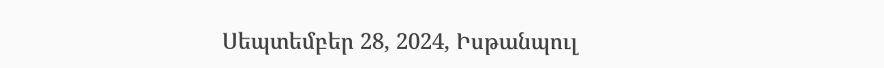Սեպտեմբեր 28, 2024, Իսթանպուլ